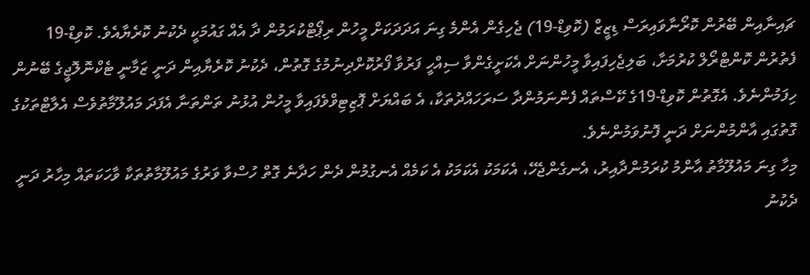ޗައިނާއިން ބޭރުން ކޮރޯނާވައިރަސް ޑިޒީޒް (ކޮވިޑް-19) ޖެހިގެން އެންމެ ގިނަ އަދަދަކަށް މީހުން ރިޕޯޓްކުރަމުން ދާ އެއް ގައުމަކީ ދެކުނު ކޮރެޔާއެވެ. ކޮވިޑް-19 ފެތުރުން ކޮންޓްރޯލް ކުރުމަށާ، ބަލިޖެހިފައިވާ މީހުންނަށް އެކަށީގެންވާ ސިއްހީ ފަރުވާ ފޯރުކޮށްދިނުމުގެ ގޮތުން، ދެކުނު ކޮރެޔާއިން ދަނީ ޒަމާނީ ޓެކްނޮލޮޖީގެ ބޭނުން ހިފަމުންނެވެ. އެގޮތުން ކޮވިޑް-19ގެ ކޭސްތައް ފެންނަމުންދާ ސަރަހައްދުތަކާ، އެ ބައްޔަށް ޕޮޒިޓިވްވެފައިވާ މީހުން އުޅުނު ތަންތަނާ އެފަދަ މައުލޫމާތުވެސް އެލާޓްތަކުގެ ގޮތުގައި އާންމުންނަށް ދަނީ ފޮނުވަމުންނެވެ.
މިހާ ގިނަ މައުލޫމާތު އާންމު ކުރަމުންދާއިރު، އެނގެންޖެހޭ، އެކަމަކު އެކަމަކު އެ ކަމެއް އެނގުމުން ދެން ހަދާނެ ގޮތް ހުސްވާ ވަރުގެ މައުލޫމާތުތަކާ ވާހަކަތައް މިހާރު ދަނީ ދެކުނު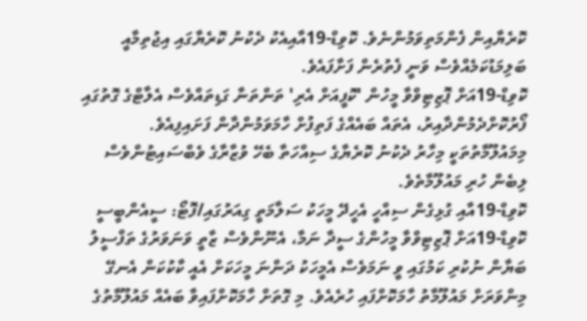ކޮރެޔާއިން ފެންމަތިވަމުންނެވެ. ކޮވިޑް-19އާއިއެކު ދެކުނު ކޮރެޔާގައި އިޖުތިމާއީ ބަލިމަޑުކަމެއްވެސް ވަނީ ފެތުރެން ފަށާފައެވެ.
ކޮވިޑް-19އަށް ޕޮޒިޓިވްވާ މީހުން 'ކޮފީއަށް އެރި' ތަންތަނާ ގަޑިތައްވެސް އެލާޓްގެ ގޮތުގައި ފޯރުކޮށްދެމުންދާއިރު، އެތައް ބައެއްގެ ފަތިފުށް ހާމަވަމުންދާން ފަށައިފިއެވެ. މިމައުލޫމާތުތަކީ މިހާރު ދެކުނު ކޮރެޔާގެ ސިއްހަތާ ބެހޭ ވުޒާރާގެ ވެބްސައިޓުންވެސް ލިބެން ހުރި މައުލޫމާތެވެ.
ކޮވިޑް-19އާއި ގުޅިގެން ސިއްހީ އެހީދޭ މީހަކު ސަލާމަތީ ގިއަރުގައި/ފޮޓޯ: ސީއެންބީސީ
ކޮވިޑް-19އަށް ޕޮޒިޓިވްވާ މީހުންގެ ސީދާ ނަމާ، އެނޫންވެސް ޒާތީ ވަނަވަރުގެ ތަފްސީލު ބަޔާން ނުކުރި ކަމުގައި ވީ ނަމަވެސް އެމީހަކު ދަންނަ މީހަކަށް އެއީ ކާކުކަން އެނގޭ މިންވަރަށް މައުލޫމާތު ހާމަކޮށްފައި ހުރެއެވެ. މި ގޮތަށް ހާމަކޮށްފައިވާ ބައެއް މައުލޫމާތުގެ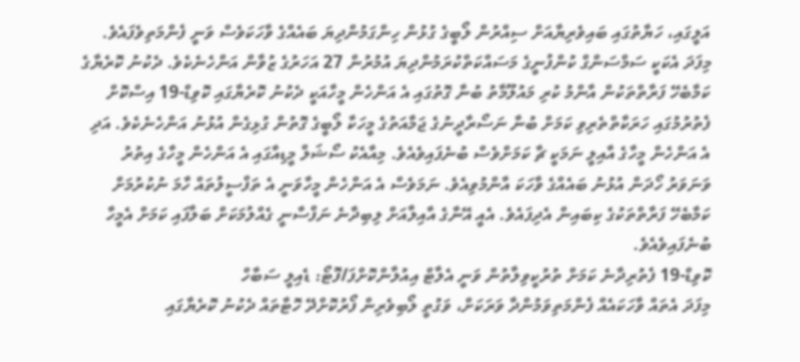އަލީގައި، ހަޔާތުގައި ބައިވެރިޔާއަށް ސިއްރުން ލޯބީގެ ގުޅުން ހިންގަމުންދިޔަ ބައެއްގެ ވާހަކަވެސް ވަނީ ފެންމަތިވެފައެވެ.
މިފަދަ އެކަކީ ސަމްސަންގް ކުންފުނީގެ މަސައްކަތްކުރަމުންދިޔަ އުމުރުން 27 އަހަރުގެ ޒުވާން އަންހެނެކެވެ. ދެކުނު ކޮރެޔާގެ ކަމާބެހޭ ފަރާތްތަކުން އާންމު ކުރި މައުލޫމާތު ބުނާ ގޮތުގައި އެ އަންހެން މީހާއަކީ ދެކުނު ކޮރެޔާގައި ކޮވިޑް-19 އިސްކޮށް ފެތުރުމުގައި ހަރަކާތްތެރިވި ކަމަށް ބުނާ ނަސޯރާދީނުގެ ޖަމާއަތުގެ މީހަކާ ލޯބީގެ ގޮތުން ގުޅިގެން އުޅުނު އަންހެނެކެވެ. އަދި އެ އަންހެން މީހާގެ އާއިލީ ނަމަކީ ޗާ ކަމަށްވެސް ބުނެފައިވެއެވެ. މިއާއެކު ސޯޝަލް މީޑިއާގައި އެ އަންހެން މީހާގެ އިތުރު ވަނަވަރު ހޯދަން އުޅުނު ބައެއްގެ ވާހަކަ އާންމުވިއެވެ. ނަމަވެސް އެ އަންހެން މީހާވަނީ އެ ތަފްސީލުތައް ހާމަ ނުކުރުމަށް ކަމާބެހޭ ފަރާތްތަކުގެ ކިބައިން އެދިފައެވެ. އެއީ އޭނާގެ އާއިލާއަށް ލިބިދާނެ ނަފްސާނީ ގެއްލުމަކަށް ބަލާފައި ކަމަށް އެމީހާ ބުނެފައިވެއެވެ.
ކޮވިޑް-19 ފެތުރިދާނެ ކަމަށް ތުރުކީވިލާތުން ވަނީ އެލާޓް އިއުލާންކޮށްފަ/ފޮޓޯ: ޑެއިލީ ސަބާހް
މިފަދަ އެތައް ވާހަކައެއް ފެންމަތިވަމުންދާ ވަރަކަށް، ވަގުތީ ލޯބިވެރިން ފޯރުކޮށްދޭ ހޮޓާތައް ދެކުނު ކޮރެޔާގައި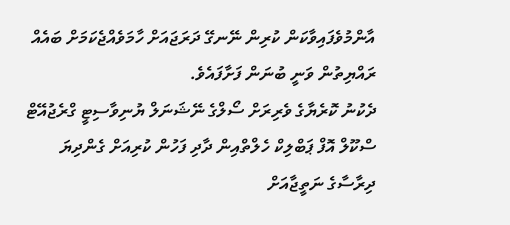އާންމުވެފައިވާކަން ކުރިން ނޭނގޭ ދަރަޖައަށް ހާމަވެއްޖެކަމަށް ބައެއް ރައްޔިތުން ވަނީ ބުނަން ފަށާފައެވެ.
ދެކުނު ކޮރެޔާގެ ވެރިރަށް ސޯލްގެ ނޭޝަނަލް ޔުނިވާސިޓީ ގްރެޖުއޭޓް ސްކޫލް އޮފް ޕަބްލިކް ހެލްތްއިން ދާދި ފަހުން ކުރިއަށް ގެންދިޔަ ދިރާސާގެ ނަތީޖާއަށް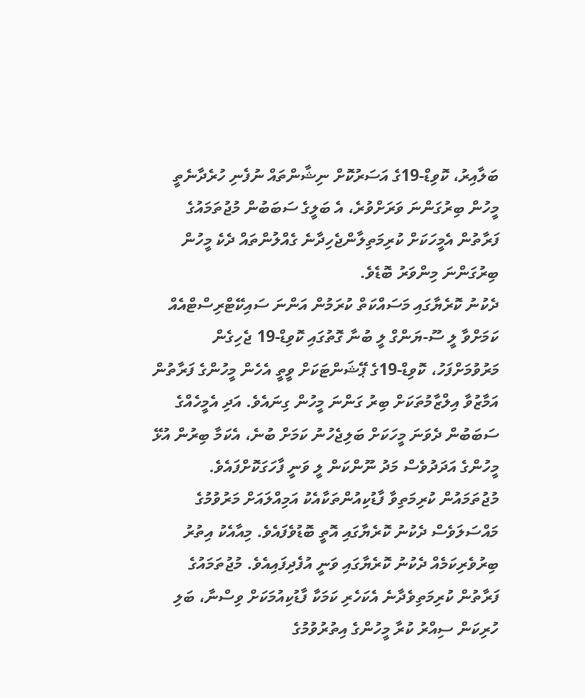ބަލާއިރު، ކޮވިޑް-19ގެ އަސަރުކޮށް ނިޝާންތައް ނުފެނި ހުރެދާނެތީ މީހުން ބިރުގަންނަ ވަރަށްވުރެ، އެ ބަލީގެ ސަބަބުން މުޖުތަމައުގެ ފަރާތުން އެމީހަކަށް ކުރިމަތިލާންޖެހިދާނެ ގެއްލުންތައް ދެކެ މީހުން ބިރުގަންނަ މިންވަރު ބޮޑެވެ.
ދެކުނު ކޮރެޔާގައި މަސައްކަތް ކުރަމުން އަންނަ ސައިކޭޓްރިސްޓްއެއް ކަމަށްވާ ލީ ސޫ-ޔަންގް ލީ ބުނާ ގޮތުގައި ކޮވިޑް-19 ޖެހިގެން މަރުވުމަށްފަހު، ކޮވިޑް-19ގެ ޕޭޝަންޓަކަށް ވީތީ އެހެން މީހުންގެ ފަރާތުން އަމާޒުވާ އިލްޒާމުތަކަށް ބިރު ގަންނަ މީހުން ގިނައެވެ. އަދި އެމީހެއްގެ ސަބަބުން ދެވަނަ މީހަކަށް ބަލިޖެހުނު ކަމަށް ބުނެ، އެކަމާ ބިރުން އުޅޭ މީހުންގެ އަދަދުވެސް މަދު ނޫންކަން ލީ ވަނީ ފާހަގަކޮށްފައެވެ. މުޖުތަމައުން ކުރިމަތިވާ ފާޑުކިއުންތަކާއެކު އަމިއްލައަށް މަރުވުމުގެ މައްސަލަވެސް ދެކުނު ކޮރެޔާގައި އޮތީ ބޮޑުވެފައެވެ. މިއާއެކު އިތުރު ބިރުވެރިކަމެއް ދެކުނު ކޮރެޔާގައި ވަނީ އުފެދިފައިއެވެ. މުޖުތަމައުގެ ފަރާތުން ކުރިމަތިވެދާނެ އެކަހެރި ކަމަކާ ފާޑުކިއުމަކަށް ވިސްނާ، ބަލި ހުރިކަން ސިއްރު ކުރާ މީހުންގެ އިތުރުވުމުގެ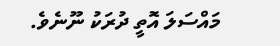މައްސަލަ އޮތީ ދުރަކު ނޫނެވެ.